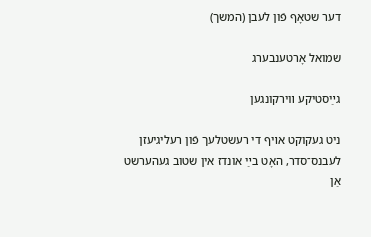דער שטאָף פֿון לעבן (המשך)

שמואל אָרטענבערג

גײַסטיקע װירקונגען

ניט געקוקט אױף די רעשטלעך פֿון רעליגיעזן לעבנס־סדר, האָט בײַ אונדז אין שטוב געהערשט אַן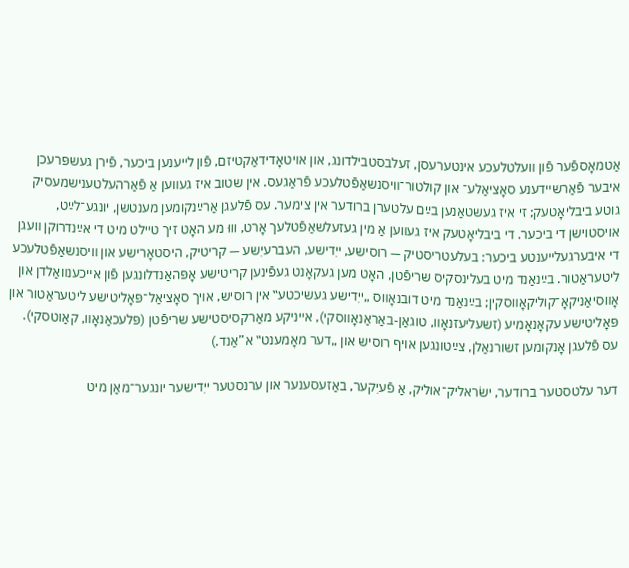אַטמאָספֿער פֿון װעלטלעכע אינטערעסן, זעלבסטבילדונג, און אױטאָדידאַקטיזם, פֿון לײענען ביכער, פֿירן געשפּרעכן איבער פֿאַרשײדענע סאָציאַלע־ און קולטור־װיסנשאַפֿטלעכע פֿראַגעס. אין שטוב איז געװען אַ פֿאַרהעלטענישמעסיק גוטע ביבליאָטעק; זי איז געשטאַנען בײַם עלטערן ברודער אין צימער. עס פֿלעגן אַרײַנקומען מענטשן, יונגע־לײַט, אויסטוישן די ביכער. די ביבליאָטעק איז געװען אַ מין געזעלשאַפֿטלעך אָרט, וווּ מע האָט זיך טײלט מיט די אײַנדרוקן װעגן די איבערגעלייענטע ביכער: בעלעטריסטיק — רוסישע, ייִדישע, העברעיִשע — קריטיק, היסטאָרישע און װיסנשאַפֿטלעכע ליטעראַטור. בײַנאַנד מיט בעלינסקיס שריפֿטן, האָט מען געקאָנט געפֿינען קריטישע אָפּהאַנדלונגען פֿון אײכענװאַלדן און אָװסיאַניקאָ־קוליקאָװסקין; בײַנאַנד מיט דובנאָװס „ייִדישע געשיכטע‟ אין רוסיש, אױך סאָציאַל־פּאָליטישע ליטעראַטור און פּאָליטישע עקאָנאָמיע (זשעליעזנאָװ, טוגאַן-באַראַנאָװסקי), אײניקע מאַרקסיסטישע שריפֿטן (פּלעכאַנאָװ, קאַוטסקי). עס פֿלעגן אָנקומען זשורנאַלן, צײַטונגען אויף רוסיש און „דער מאָמענט‟ א”אַנד.)

דער עלטסטער ברודער, ישׂראליק־אוליק, אַ פֿעיִקער, באַזעסענער און ערנסטער ייִדישער יונגער־מאַן מיט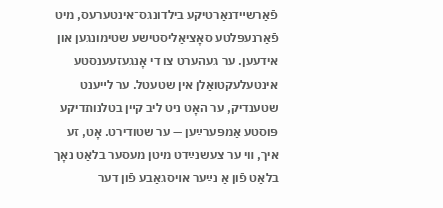פֿאַרשײדנאַרטיקע בילדונגס־אינטערעס, מיט פֿאַרנעפּלטע סאָציאַליסטישע שטימונגען און אידעען. ער געהערט צו די אָנגעזעענסטע אינטעלעקטואַלן אין שטעטל. ער לײענט שטענדיק, ער האָט ניט ליב קײן בטלנותדיקע פּוסטע אַמפּערײַען — ער שטודירט. אָט, זע איך, װי ער צעשנײַדט מיטן מעסער בלאַט נאָך בלאַט פֿון אַ נײַער אױסגאַבע פֿון דער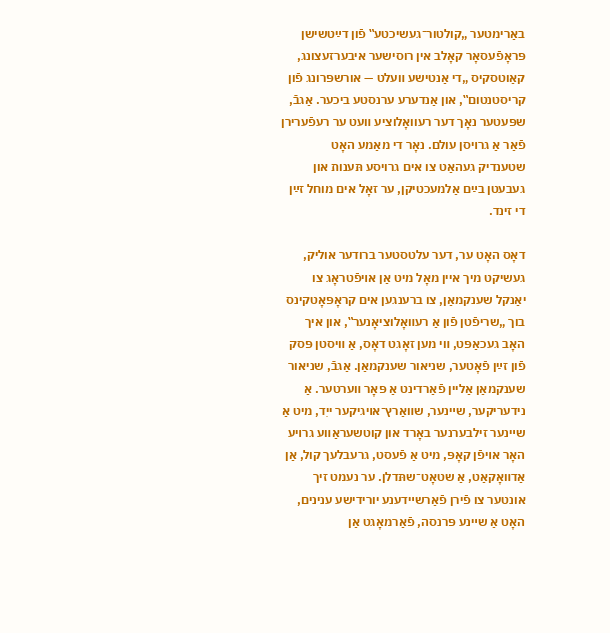באַרימטער „קולטור־געשיכטע‟ פֿון דײַטשישן פּראָפֿעסאָר קאָלב אין רוסישער איבערזעצונג, קאַוטסקיס „די אַנטישע װעלט — אורשפּרונג פֿון קריסטנטום‟, און אַנדערע ערנסטע ביכער. אַגבֿ, שפּעטער נאָך דער רעוואָלוציע װעט ער רעפֿערירן פֿאַר אַ גרױסן עולם. נאָר די מאַמע האָט שטענדיק געהאַט צו אים גרויסע תּענות און געבעטן בײַם אַלמעכטיקן, ער זאָל אים מוחל זײַן די זינד.

דאָס האָט ער, דער עלטסטער ברודער אוליק, געשיקט מיך איין מאָל מיט אַן אױפֿטראָג צו יאַנקל שענקמאַן, צו ברענגען אים קראָפּאָטקינס בוך „שריפֿטן פֿון אַ רעװאָלוציאָנער‟, און איך האָב געכאַפּט, װי מען זאָגט דאָס, אַ װיסטן פּסק פֿון זײַן פֿאָטער, שניאור שענקמאַן. אַגבֿ, שניאור שענקמאַן אַליין פֿאַרדינט אַ פּאָר װערטער. אַ נידעריקער, שײנער, שװאַרץ־אױגיקער ייִד, מיט אַ שײנער זילבערנער באָרד און קוטשעראַװע גרױע האָר אױפֿן קאָפּ, מיט אַ פֿעסט, גרעבלעך קול, אַן אַדװאָקאַט, אַ שטאָט־שתּדלן. ער נעמט זיך אונטער צו פֿירן פֿאַרשײדענע יורידישע ענינים, האָט אַ שײנע פּרנסה, פֿאַרמאָגט אַן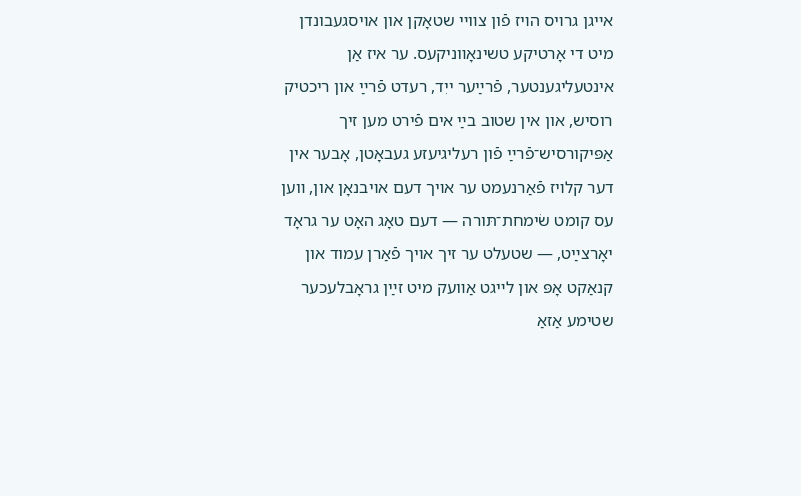אײגן גרױס הױז פֿון צװײ שטאָקן און אױסגעבונדן מיט די אָרטיקע טשינאָװניקעס. ער איז אַן אינטעליגענטער, פֿרײַער ייִד, רעדט פֿרײַ און ריכטיק רוסיש, און אין שטוב בײַ אים פֿירט מען זיך אַפּיקורסיש־פֿרײַ פֿון רעליגיעזע געבאָטן, אָבער אין דער קלױז פֿאַרנעמט ער אױך דעם אױבנאָן און, װען עס קומט שׂימחת־תּורה — דעם טאָג האָט ער גראָד יאָרצײַט, — שטעלט ער זיך אױך פֿאַרן עמוד און קנאַקט אָפּ און לײגט אַװעק מיט זײַן גראָבלעכער שטימע אַזאַ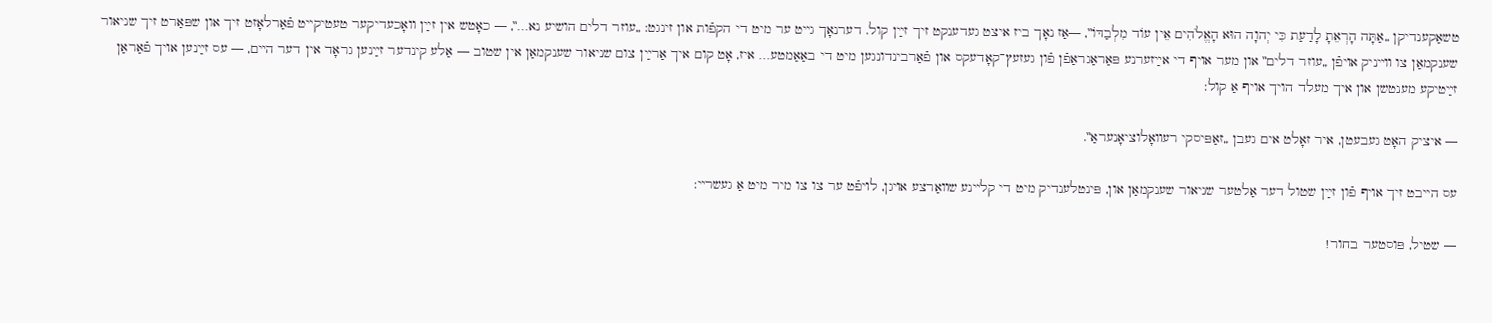טשאַקענדיקן „אַתָּה הָרְאֵתָ לָדַעַת כִּי יְהוָה הוּא הָאֱלֹהִים אֵין עוֹד מִלְבַדּוֹ‟, —אַז נאָך ביז איצט געדענקט זיך זײַן קול. דערנאָך גײט ער מיט די הקפֿות און זינגט: „עוזר דלים הושיע נא…‟, — כאָטש אין זײַן װאָכעדיקער טעטיקײט פֿאַרלאָזט זיך און שפּאַרט זיך שניאור שענקמאַן צו װײניק אױפֿן „עוזר דלים‟ און מער אױף די אײַזערנע פּאַראַגראַפֿן פֿון געזעץ־קאָדעקס און פֿאַרבינדונגען מיט די באַאַמטע… איז, אָט קום איך אַרײַן צום שניאור שענקמאַן אין שטוב — אַלע קינדער זײַנען גראָד אין דער הײם, — עס זײַנען אױך פֿאַראַן זײַטיקע מענטשן און איך מעלד הויך אויף אַ קול:

— איציק האָט געבעטן, איר זאָלט אים געבן „זאַפּיסקי רעװאָלוציאָנעראַ‟.

עס הײבט זיך אױף פֿון זײַן שטול דער אַלטער שניאור שענקמאַן און, פּינטלענדיק מיט די קלײנע שװאַרצע אױגן, לױפֿט ער צו צו מיר מיט אַ געשרײ:

— שטיל, פּוסטער בחור!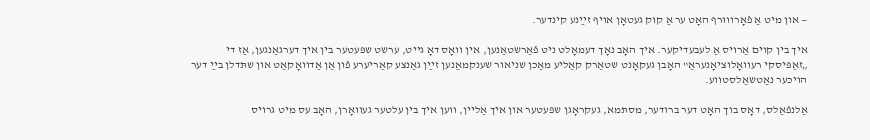— און מיט אַ פֿאָרװוּרף האָט ער אַ קוק געטאָן אױף זײַנע קינדער.

איך בין קױם אַרױס אַ לעבעדיקער. איך האָב נאָך דעמאָלט ניט פֿאַרשטאַנען, אין װאָס דאָ גײט, ערשט שפּעטער בין איך דערגאַנגען, אַז די „זאַפּיסקי רעװאָלוציאָנעראַ‟ האָבן געקאָנט שטאַרק קאַליע מאַכן שניאור שענקמאַנען זײַן גאַנצע קאַריערע פֿון אַן אַדװאָקאַט און שתּדלן בײַ דער הױכער נאַטשאַלסטװע.

אַלנפֿאַלס, דאָס בוך האָט דער ברודער, מסתּמא, געקראָגן שפּעטער און איך אַליין, װען איך בין עלטער געװאָרן, האָב עס מיט גרױס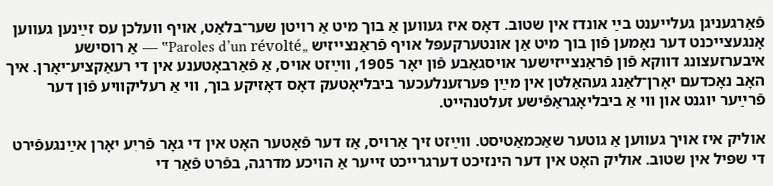פֿאַרגעניגן געלײענט בײַ אונדז אין שטוב. דאָס איז געװען אַ בוך מיט אַ רױטן שער־בלאַט, אױף װעלכן עס זײַנען געװען אָנגעצײכנט דער נאָמען פֿון בוך מיט אַן אונטערקעפּל אױף פֿראַנצײזיש „Paroles d’un révolté‟ — אַ רוסישע איבערזעצונג דװקא פֿון פֿראַנצײזישער אױסגאַבע פֿון יאָר 1905, װײַזט אױס, אַ פֿאַרבאָטענע אין די רעאַקציע־יאָרן. איך האָב נאָכדעם יאָרן־לאַנג געהאַלטן אין מײַן פּערזענלעכער ביבליאָטעק דאָס דאָזיקע בוך, װי אַ רעליקװיע פֿון דער פֿרײַער יוגנט און װי אַ ביבליאָגראַפֿישע זעלטנהײט.

אוליק איז אױך געווען אַ גוטער שאַכמאַטיסט. װײַזט זיך אַרױס, אַז דער פֿאָטער האָט אין די גאָר פֿריִע יאָרן אײַנגעפֿירט די שפּיל אין שטוב. אוליק האָט אין דער הינזיכט דערגרײכט זײער אַ הױכע מדרגה, בפֿרט פֿאַר די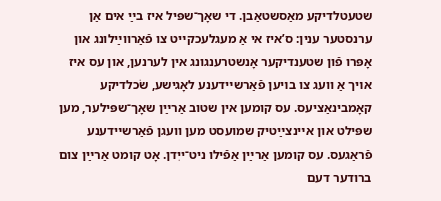שטעטלדיקע מאַסשטאַבן. די שאָך־שפּיל איז בײַ אים אַן ערנסטער ענין: ס’איז אי אַ מעגלעכקײט צו פֿאַרװײַלונג און אָפּרו פֿון שטענדיקער אָנשטרענגונג אין לערנען, און עס איז אױך אַ װעג צו בױען פֿאַרשײדענע לאָגישע, שׂכלדיקע קאָמבינאַציעס. עס קומען אין שטוב אַרײַן שאָך־שפּילער, מען שפּילט און אײנצײַטיק שמועסט מען װעגן פֿאַרשײדענע פֿראַגעס. עס קומען אַרײַן אַפֿילו ניט־ייִדן. אָט קומט אַרײַן צום ברודער דעם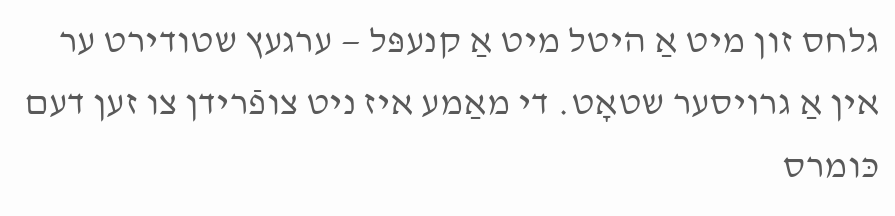גלחס זון מיט אַ היטל מיט אַ קנעפּל — ערגעץ שטודירט ער אין אַ גרױסער שטאָט. די מאַמע איז ניט צופֿרידן צו זען דעם כּומרס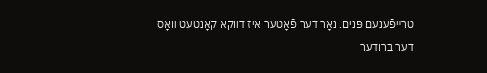טרײפֿענעם פּנים. נאָר דער פֿאָטער איז דװקא קאָנטעט װאָס דער ברודער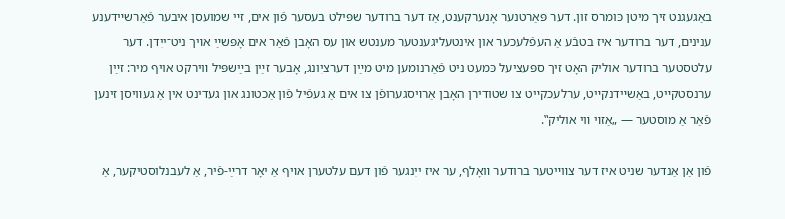באַגעגנט זיך מיטן כּומרס זון. דער פּאַרטנער אָנערקענט, אַז דער ברודער שפּילט בעסער פֿון אים, זײ שמועסן איבער פֿאַרשײדענע ענינים, דער ברודער איז בטבֿע אַ העפֿלעכער און אינטעליגענטער מענטש און עס האָבן פֿאַר אים אָפּשײַ אױך ניט־ייִדן. דער עלטסטער ברודער אוליק האָט זיך ספּעציעל כּמעט ניט פֿאַרנומען מיט מײַן דערציִונג, אָבער זײַן בײַשפּיל װירקט אויף מיר: זײַן ערנסטקײט, באַשײדנקײט, ערלעכקײט צו שטודירן האָבן אַרױסגערופֿן צו אים אַ געפֿיל פֿון אַכטונג און געדינט אין אַ געװיסן זינען פֿאַר אַ מוסטער — „אַזױ װי אוליק‟.

פֿון אַן אַנדער שניט איז דער צװײטער ברודער װאָלף, ער איז ייִנגער פֿון דעם עלטערן אױף אַ יאָר דרײַ-פֿיר, אַ לעבנלוסטיקער, אַ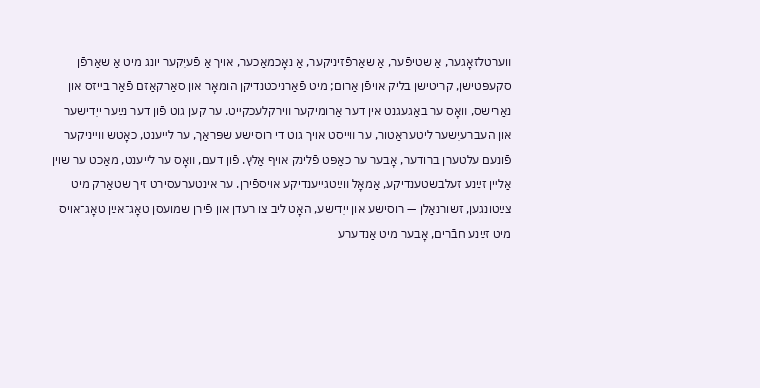װערטלזאָגער, אַ שטיפֿער, אַ שאַרפֿזיניקער, אַ נאָכמאַכער, אױך אַ פֿעיִקער יונג מיט אַ שאַרפֿן סקעפּטישן, קריטישן בליק אױפֿן אַרום; מיט פֿאַרניכטנדיקן הומאָר און סאַרקאַזם פֿאַר בײזס און נאַרישס, װאָס ער באַגעגנט אין דער אַרומיקער װירקלעכקײט. ער קען גוט פֿון דער נײַער ייִדישער און העברעיִשער ליטעראַטור, ער װײסט אױך גוט די רוסישע שפּראַך, ער לײענט, כאָטש װײניקער פֿונעם עלטערן ברודער, אָבער ער כאַפּט פֿלינק אױף אַלץ. פֿון דעם, װאָס ער לײענט, מאַכט ער שױן אַלײן זײַנע זעלבשטענדיקע, אַמאָל װײַטגײענדיקע אױספֿירן. ער אינטערעסירט זיך שטאַרק מיט צײַטונגען, זשורנאַלן — רוסישע און ייִדישע, האָט ליב צו רעדן און פֿירן שמועסן טאָג־אײַן טאָג־אױס מיט זײַנע חבֿרים, אָבער מיט אַנדערע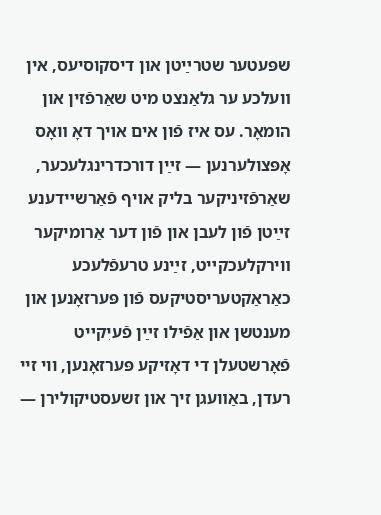שפּעטער שטרײַטן און דיסקוסיעס, אין װעלכע ער גלאַנצט מיט שאַרפֿזין און הומאָר. עס איז פֿון אים אױך דאָ װאָס אָפּצולערנען — זײַן דורכדרינגלעכער, שאַרפֿזיניקער בליק אױף פֿאַרשײדענע זײַטן פֿון לעבן און פֿון דער אַרומיקער װירקלעכקײט, זײַנע טרעפֿלעכע כאַראַקטעריסטיקעס פֿון פּערזאָנען און מענטשן און אַפֿילו זײַן פֿעיִקײט פֿאָרשטעלן די דאָזיקע פּערזאָנען, ווי זיי רעדן, באַװעגן זיך און זשעסטיקולירן —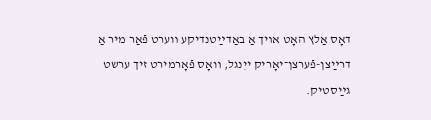דאָס אַלץ האָט אױך אַ באַדײַטנדיקע װערט פֿאַר מיר אַ דרײַצן-פֿערצן־יאָריק ייִנגל, װאָס פֿאָרמירט זיך ערשט גײַסטיק.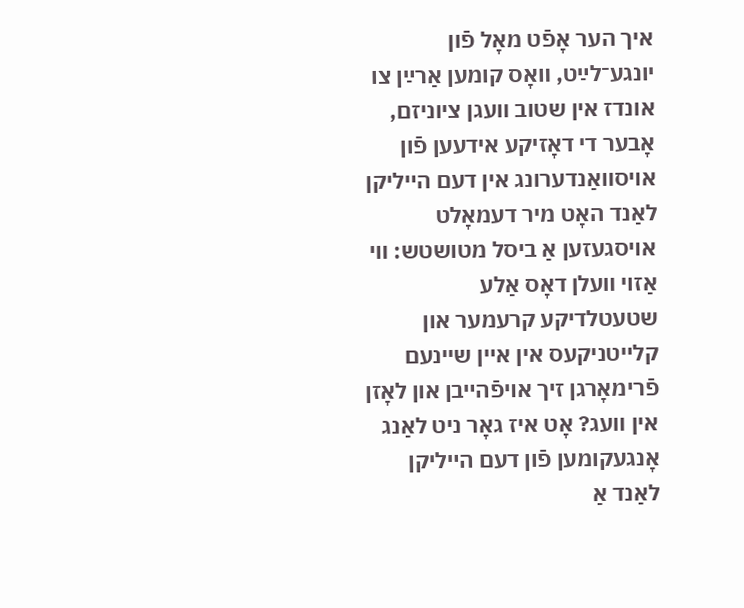איך הער אָפֿט מאָל פֿון יונגע־לײַט, װאָס קומען אַרײַן צו אונדז אין שטוב װעגן ציוניזם, אָבער די דאָזיקע אידעען פֿון אױסװאַנדערונג אין דעם הײליקן לאַנד האָט מיר דעמאָלט אױסגעזען אַ ביסל מטושטש: װי אַזױ װעלן דאָס אַלע שטעטלדיקע קרעמער און קלײטניקעס אין אײן שיינעם פֿרימאָרגן זיך אױפֿהײבן און לאָזן אין װעג? אָט איז גאָר ניט לאַנג אָנגעקומען פֿון דעם הײליקן לאַנד אַ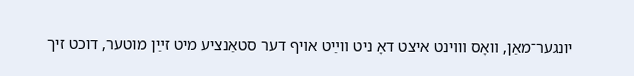יונגער־מאַן, װאָס װױנט איצט דאָ ניט װײַט אױף דער סטאַנציע מיט זײַן מוטער, דוכט זיך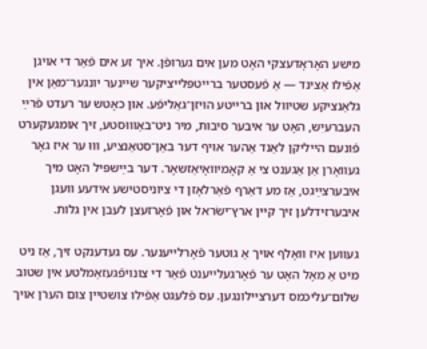מישע האָראָדעצקי האָט מען אים גערופֿן. איך זע אים פֿאַר די אױגן אַפֿילו אַצינד — אַ פֿעסטער ברײטפּלײציקער שײנער יונגער־מאַן אין גלאַנציקע שטיװל און ברײטע הױזן־גאַליפֿע. און כאָטש ער רעדט פֿרײַ העברעיִש, האָט ער איבער סיבות, מיר ניט־באַװוּסטע, זיך אומגעקערט פֿונעם הײליקן לאַנד אַהער אױף דער באַן־סטאַנציע, װוּ ער איז גאָר געװאָרן אַן אַגענט צי אַ קאָמיװאָיאַזשאָר. דער בײַשפּיל האָט מיך איבערצײַגט, אַז מע דאַרף פֿאַרלאָזן די ציוניסטישע אידעע װעגן איבערזידלען זיך קײן ארץ־ישׂראל און פֿאָרזעצן לעבן אין גלות.

געװען איז װאָלף אױך אַ גוטער פֿאָרלײענער. עס געדענקט זיך, אַז ניט מיט אַ מאָל האָט ער פֿאָרגעלײענט פֿאַר די צונױפֿגעזאַמלטע אין שטוב שלום־עליכמס דערצײלונגען. עס פֿלעגט אַפֿילו צושטײן צום הערן אױך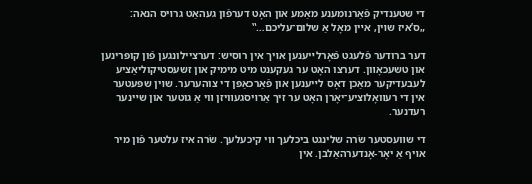די שטענדיק פֿאַרנומענע מאַמע און האָט דערפֿון געהאַט גרױס הנאה: „ס’איז שױן, אײן מאָל אַ שלום־עליכם…‟

דער ברודער פֿלעגט פֿאָרלײענען אױך אין רוסיש: דערציילונגען פֿון קופּרינען און טשעכאָװן. דערצו האָט ער געקענט מיט מימיק און זשעסטיקוליאַציע לעבעדיקער מאַכן דאָס לײענען און פֿאַרכאַפּן די צוהערער. שױן שפּעטער אין די רעװאָלוציע־יאָרן האָט ער זיך אַרױסגעװיזן װי אַ גוטער און שײנער רעדנער.

די שװעסטער שׂרה שלינגט ביכלעך װי קיכעלעך. שׂרה איז עלטער פֿון מיר אױף אַ יאָר-אָנדערהאַלבן. אין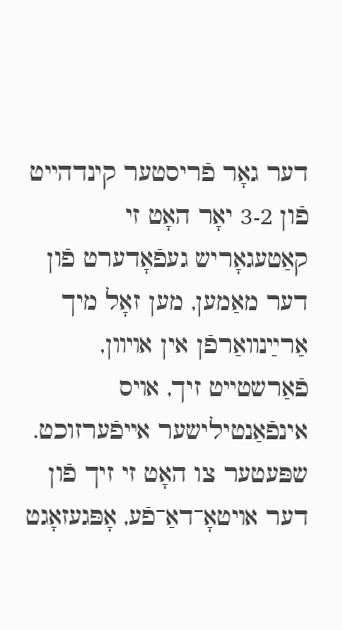דער גאָר פֿריסטער קינדהײט פֿון 3-2 יאָר האָט זי קאַטעגאָריש געפֿאָדערט פֿון דער מאַמען, מען זאָל מיך אַרײַנװאַרפֿן אין אױװן, פֿאַרשטײט זיך, אױס אינפֿאַנטילישער אײפֿערזוכט. שפּעטער צו האָט זי זיך פֿון דער אױטאָ־דאַ־פֿע, אָפּגעזאָגט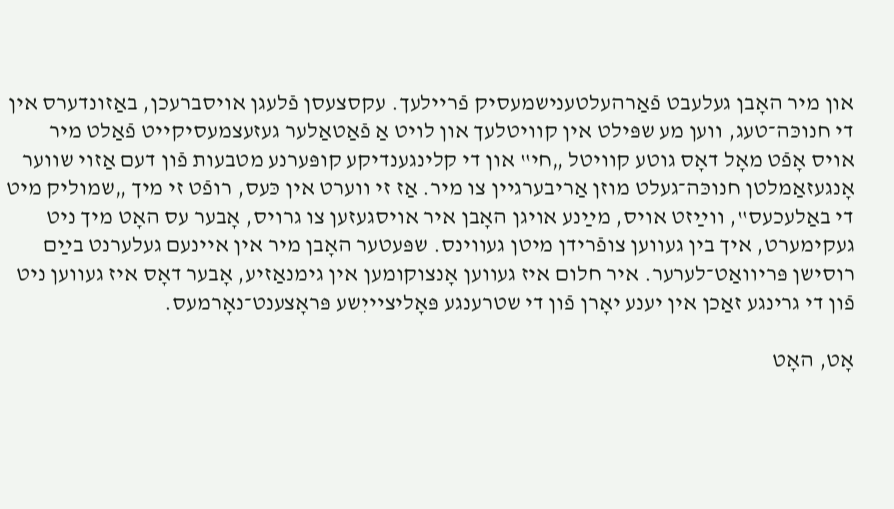און מיר האָבן געלעבט פֿאַרהעלטענישמעסיק פֿרײלעך. עקסצעסן פֿלעגן אױסברעכן, באַזונדערס אין די חנוכּה־טעג, װען מע שפּילט אין קװיטלעך און לױט אַ פֿאַטאַלער געזעצמעסיקײט פֿאַלט מיר אױס אָפֿט מאָל דאָס גוטע קװיטל „חי‟ און די קלינגענדיקע קופּערנע מטבעות פֿון דעם אַזױ שװער אָנגעזאַמלטן חנוכּה־געלט מוזן אַריבערגײן צו מיר. אַז זי װערט אין כּעס, רופֿט זי מיך „שמוליק מיט די באַלעכעס‟, װײַזט אױס, מײַנע אױגן האָבן איר אױסגעזען צו גרױס, אָבער עס האָט מיך ניט געקימערט, איך בין געװען צופֿרידן מיטן געװינס. שפּעטער האָבן מיר אין אײנעם געלערנט בײַם רוסישן פּריװאַט־לערער. איר חלום איז געװען אָנצוקומען אין גימנאַזיע, אָבער דאָס איז געווען ניט פֿון די גרינגע זאַכן אין יענע יאָרן פֿון די שטרענגע פּאָליצײיִשע פּראָצענט־נאָרמעס.

אָט, האָט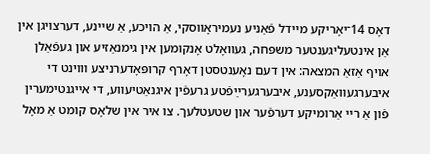דאָס 14־יאָריקע מײדל פֿאַניע נעמיראָװסקי, אַ הױכע, אַ שײנע, דערצױגן אין אַן אינטעליגענטער משפּחה, געװאָלט אָנקומען אין גימנאַזיע און געפֿאַלן אױף אַזאַ המצאה: אין דעם נאָענטסטן דאָרף קרופּאָדערניצע װױנט די איבערגעװאַקסענע, איבערגערײַפֿטע גרעפֿין איגנאַטיעװע, די אײגנטימערין פֿון אַ רײ אַרומיקע דערפֿער און שטעטלעך. צו איר אין שלאָס קומט אַ מאָל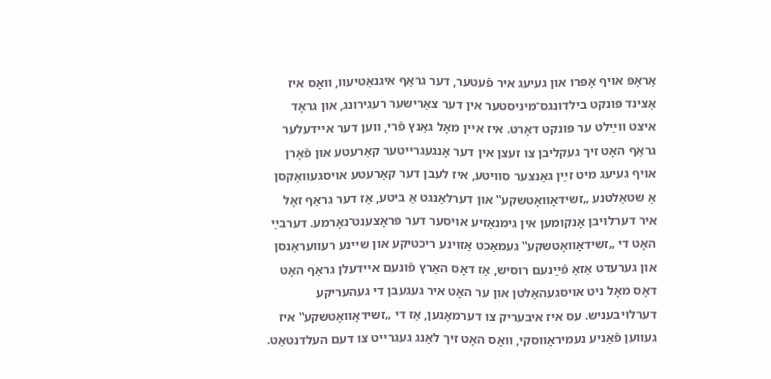אַראָפּ אױף אָפּרו און געיעג איר פֿעטער, דער גראַף איגנאַטיעװ, װאָס איז אַצינד פּונקט בילדונגס־מיניסטער אין דער צאַרישער רעגירונג, און גראָד איצט װײַלט ער פּונקט דאָרט. איז אײן מאָל גאַנץ פֿרי, װען דער אײדעלער גראַף האָט זיך געקליבן צו זעצן אין דער אָנגעגרײטער קאַרעטע און פֿאָרן אױף געיעג מיט זײַן גאַנצער סװיטע, איז לעבן דער קאַרעטע אױסגעװאַקסן אַ שטאַלטנע „זשידאָװאָטשקע‟ און דערלאַנגט אַ ביטע, אַז דער גראַף זאָל איר דערלױבן אָנקומען אין גימנאַזיע אױסער דער פּראָצענט־נאָרמע. דערבײַ האָט די „זשידאָװאָטשקע‟ געמאַכט אַזױנע ריכטיקע און שײנע רעװעראַנסן און גערעדט אַזאַ פֿײַנעם רוסיש, אַז דאָס האַרץ פֿונעם אײדעלן גראַף האָט דאָס מאָל ניט אױסגעהאַלטן און ער האָט איר געגעבן די געהעריקע דערלױבעניש. עס איז איבעריק צו דערמאָנען, אַז די „זשידאָװאָטשקע‟ איז געװען פֿאַניע נעמיראָװסקי, װאָס האָט זיך לאַנג געגרײט צו דעם העלדנטאַט.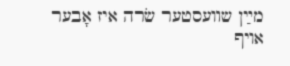מײַן שװעסטער שׂרה איז אָבער אױף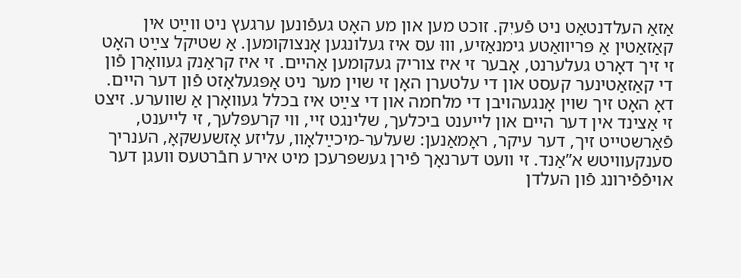אַזאַ העלדנטאַט ניט פֿעיִק. זוכט מען און מע האָט געפֿונען ערגעץ ניט װײַט אין קאַזאַטין אַ פּריװאַטע גימנאַזיע, װוּ עס איז געלונגען אָנצוקומען. אַ שטיקל צײַט האָט זי זיך דאָרט געלערנט, אָבער זי איז צוריק געקומען אַהײם. זי איז קראַנק געװאָרן פֿון די קאַזאַטינער קעסט און די עלטערן האָן זי שוין מער ניט אָפּגעלאָזט פֿון דער הײם. דאָ האָט זיך שױן אָנגעהױבן די מלחמה און די צײַט איז בכלל געװאָרן אַ שװערע. זיצט זי אַצינד אין דער הײם און לײענט ביכלעך, שלינגט זײ, װי קרעפּלעך, זי לײענט, פֿאַרשטײט זיך, דער עיקר, ראָמאַנען: שעלער-מיכײַלאָװ, עליזע אָזשעשקאָ, הענריך סענקעװיטש א”אַנד. זי װעט דערנאָך פֿירן געשפּרעכן מיט אירע חבֿרטעס װעגן דער אױפֿפֿירונג פֿון העלדן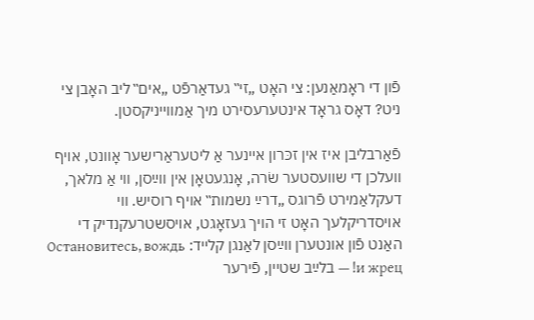פֿון די ראָמאַנען: צי האָט „זי‟ געדאַרפֿט „אים‟ ליב האָבן צי ניט? דאָס גראָד אינטערעסירט מיך אַמװײניקסטן.

פֿאַרבליבן איז אין זכּרון אײנער אַ ליטעראַרישער אָװנט, אױף װעלכן די שװעסטער שׂרה, אָנגעטאָן אין װײַסן, װי אַ מלאך, דעקלאַמירט פֿרוגס „דרײַ נשמות‟ אויף רוסיש. װי אױסדריקלעך האָט זי הויך געזאָגט, אױסשטרעקנדיק די האַנט פֿון אונטערן װײַסן לאַנגן קלײד: Остановитесь, вождь и жрец! — בלײַב שטיין, פֿירער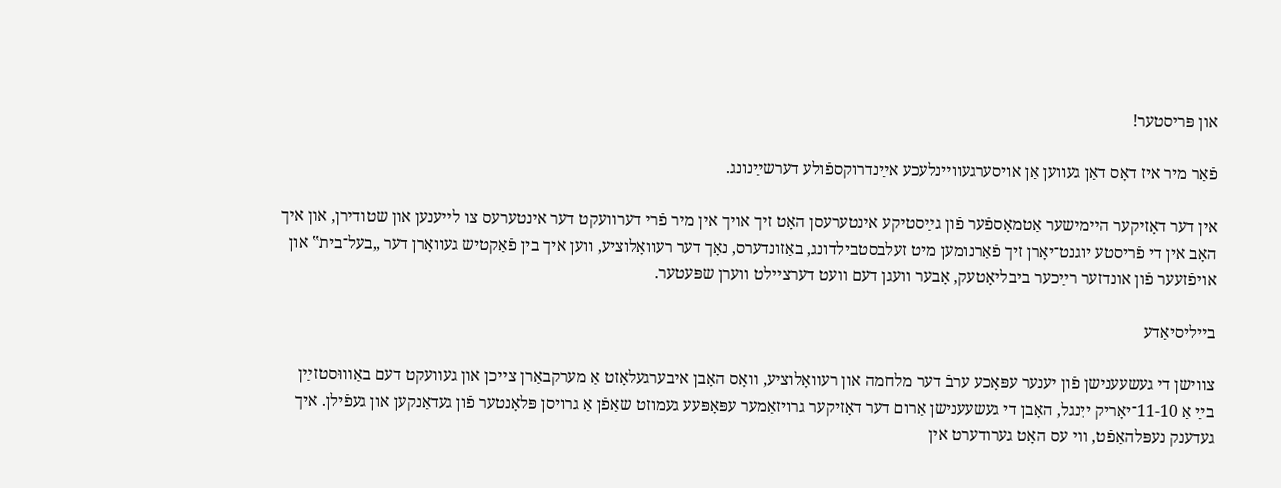און פּריסטער!

פֿאַר מיר איז דאָס דאַן געװען אַן אױסערגעװײנלעכע אײַנדרוקספֿולע דערשײַנונג.

אין דער דאָזיקער הײמישער אַטמאָספֿער פֿון גײַסטיקע אינטערעסן האָט זיך אױך אין מיר פֿרי דערװעקט דער אינטערעס צו לײענען און שטודירן, און איך האָב אין די פֿריסטע יוגנט־יאָרן זיך פֿאַרנומען מיט זעלבסטבילדונג, באַזונדערס, נאָך דער רעװאָלוציע, װען איך בין פֿאַקטיש געװאָרן דער „בעל־בית‟ און אױפֿזעער פֿון אונדזער רײַכער ביבליאָטעק, אָבער װעגן דעם װעט דערצײלט װערן שפּעטער.

בײליסיאַדע

צװישן די געשעענישן פֿון יענער עפּאָכע ערבֿ דער מלחמה און רעװאָלוציע, װאָס האָבן איבערגעלאָזט אַ מערקבאַרן צײכן און געװעקט דעם באַװוּסטזײַן בײַ אַ 11-10־יאָריק ייִנגל, האָבן די געשעענישן אַרום דער דאָזיקער גרױזאַמער עפּאָפּעע געמוזט שאַפֿן אַ גרױסן פּלאָנטער פֿון געדאַנקען און געפֿילן. איך געדענק נעפּלהאַפֿט, װי עס האָט גערודערט אין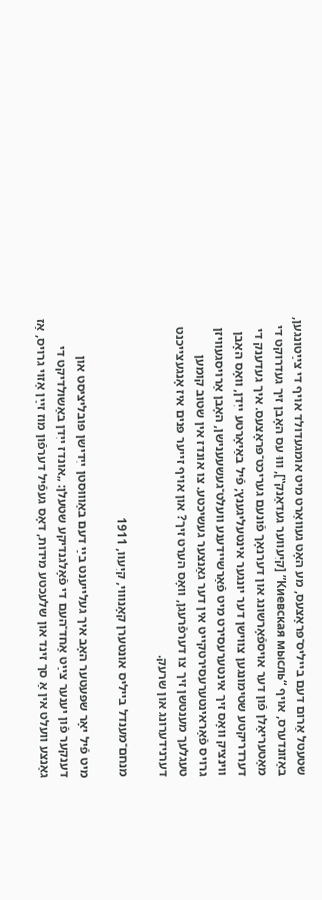שטעטל אַרום דעם בײליס־פּראָצעס, מע האָט געװאַרט מיט אומגעדולד אױף די צײַטונגען, באַזונדערס, אױף “Киевская мысль” [קיִעווער געדאַנק‟], װוּ עס האָבן זיך געדרוקט די מאַטעריאַלן פֿון דער אויספֿאָרשונג און דערנאָך פֿונעם געריכט־פּראָצעס. איך געדענק די דערדריקטע שטימונגען צװישן דער יונגער אינטעליגענץ; פֿיל באַיאָרטע ייִדן, װאָס האָבן װינציק װאָס זיך אינטערעסירט מיט פֿאַרשײדענע װעלט־געשעענישן, האָבן אַרױסגעװיזן גרױס פֿאַראינטערעסירטקײט אין דער גאַנצער געשיכטע. צו אונדז אין שטוב קומען טעגלעך מענטשן זיך צו דערפֿרעגן, װאָס הערט זיך? און אױף זײער פּנים איז אָנגעצײכנט דערנידערונג און שרעק.

מנחם־מענדל בייליס אונטערן קאָנוווי, קיִעוו, 1911

מיט פֿיל יאָר שפּעטער האָב איך געלײענט בײַ דעם באַװוּסטן ייִדישן פּובליציסט און דענקער פֿון יענער צײַט אַחד־העם די פֿאָלגנדיקע שטעלן: „אונדז ייִדן באַשולדיקט די גאַנצע װעלט אין אַ סך זינד און שלעכטע מידות, דאָס געפֿיל דערפֿון מוז זײַן אַזױ גרױס, אַז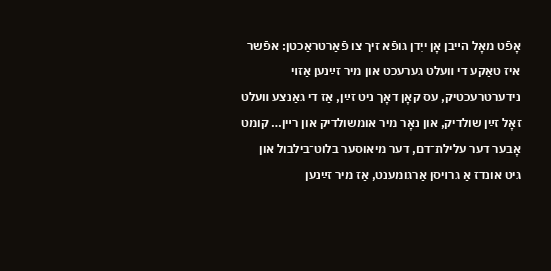אָפֿט מאָל הײבן אָן ייִדן גופֿא זיך צו פֿאַרטראַכטן: אפֿשר איז טאַקע די װעלט גערעכט און מיר זײַנען אַזױ נידערטרעכטיק, עס קאָן דאָך ניט זײַן, אַז די גאַנצע װעלט זאָל זײַן שולדיק, און נאָר מיר אומשולדיק און רײן… קומט אָבער דער עלילת־דם, דער מיאוסער בלוט־בילבול און גיט אונדז אַ גרױסן אַרגומענט, אַז מיר זײַנען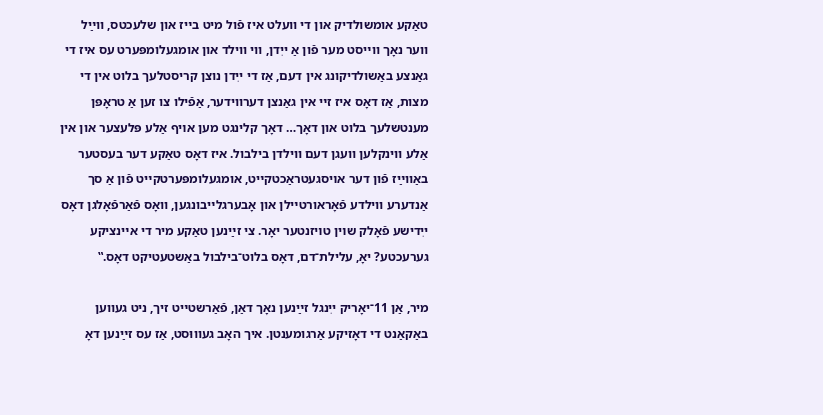טאַקע אומשולדיק און די װעלט איז פֿול מיט בײז און שלעכטס, װײַל װער נאָך װײסט מער פֿון אַ ייִדן, װי ווילד און אומגעלומפּערט עס איז די גאַנצע באַשולדיקונג אין דעם, אַז די ייִדן נוצן קריסטלעך בלוט אין די מצות, אַז דאָס איז זײ אין גאַנצן דערװידער, אַפֿילו צו זען אַ טראָפּן מענטשלעך בלוט און דאָך… דאָך קלינגט מען אױף אַלע פּלעצער און אין אַלע װינקלען װעגן דעם װילדן בילבול. איז דאָס טאַקע דער בעסטער באַװײַז פֿון דער אױסגעטראַכטקײט, אומגעלומפּערטקײט פֿון אַ סך אַנדערע װילדע פֿאָראורטײלן און אָבערגלײבונגען, װאָס פֿאַרפֿאָלגן דאָס ייִדישע פֿאָלק שױן טױזנטער יאָר. צי זײַנען טאַקע מיר די אײנציקע גערעכטע? יאָ, עלילת־דם, דאָס בלוט־בילבול באַשטעטיקט דאָס.‟

מיר, אַן 11־יאָריק ייִנגל זײַנען נאָך דאַן, פֿאַרשטײט זיך, ניט געװען באַקאַנט די דאָזיקע אַרגומענטן. איך האָב געװוּסט, אַז עס זײַנען דאָ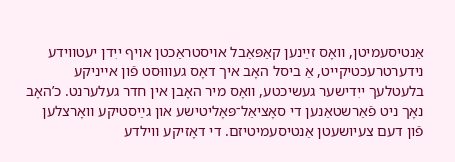אַנטיסעמיטן, װאָס זײַנען קאַפּאַבל אױסטראַכטן אױף ייִדן יעטװידע נידערטרעכטיקײט, אַ ביסל האָב איך דאָס געװוּסט פֿון אײניקע בלעטלעך ייִדישער געשיכטע, װאָס מיר האָבן אין חדר געלערנט. כ’האָב נאָך ניט פֿאַרשטאַנען די סאָציאַל־פּאָליטישע און גײַסטיקע װאָרצלען פֿון דעם צעיושעטן אַנטיסעמיטיזם. די דאָזיקע װילדע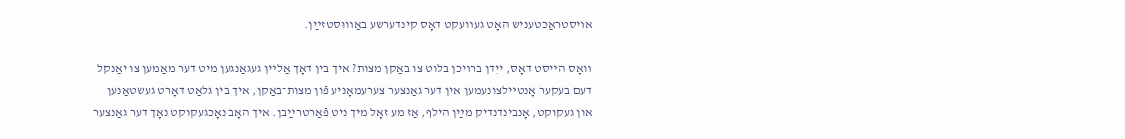אױסטראַכטעניש האָט געװעקט דאָס קינדערשע באַװוּסטזײַן.

װאָס הײסט דאָס, ייִדן ברױכן בלוט צו באַקן מצות? איך בין דאָך אַלײן געגאַנגען מיט דער מאַמען צו יאַנקל דעם בעקער אָנטײלצונעמען אין דער גאַנצער צערעמאָניע פֿון מצות־באַקן, איך בין גלאַט דאָרט געשטאַנען און געקוקט, אָנבינדנדיק מײַן הילף, אַז מע זאָל מיך ניט פֿאַרטרײַבן. איך האָב נאָכגעקוקט נאָך דער גאַנצער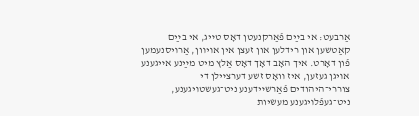אַרבעט: אי בײַם פֿאַרקנעטן דאָס טײג, אי בײַם קאַטשען און רידלען און זעצן אין אױװן, אַרױסנעמען פֿון דאָרט. איך האָב דאָך דאָס אַלץ מיט מײַנע אײגענע אױגן געזען, איז װאָס זשע דערצײלן די צוררי־היהודים פֿאַרשײדענע ניט־געשטױגענע, ניט־געפֿלױגענע מעשׂיות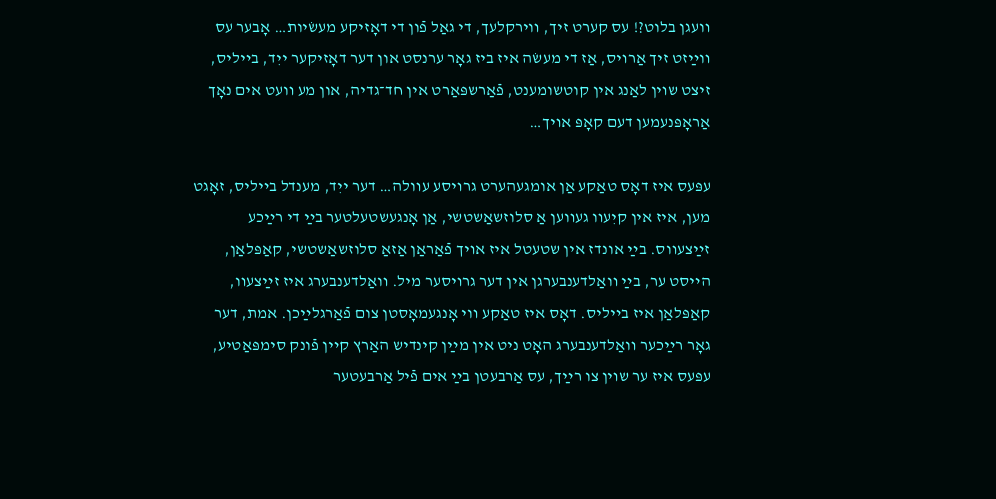װעגן בלוט?! עס קערט זיך, װירקלעך, די גאַל פֿון די דאָזיקע מעשׂיות… אָבער עס װײַזט זיך אַרױס, אַז די מעשׂה איז ביז גאָר ערנסט און דער דאָזיקער ייִד, בײליס, זיצט שױן לאַנג אין קוטשומענט, פֿאַרשפּאַרט אין חד־גדיה, און מע װעט אים נאָך אַראָפּנעמען דעם קאָפּ אױך…

עפּעס איז דאָס טאַקע אַן אומגעהערט גרױסע עװלה… דער ייִד, מענדל בײליס, זאָגט מען, איז אין קיִעװ געװען אַ סלוזשאַשטשי, אַן אָנגעשטעלטער בײַ די רײַכע זײַצעװס. בײַ אונדז אין שטעטל איז אױך פֿאַראַן אַזאַ סלוזשאַשטשי, קאַפּלאַן, הײסט ער, בײַ װאַלדענבערגן אין דער גרױסער מיל. װאַלדענבערג איז זײַצעװ, קאַפּלאַן איז בײליס. דאָס איז טאַקע װי אָנגעמאָסטן צום פֿאַרגלײַכן. אמת, דער גאָר רײַכער װאַלדענבערג האָט ניט אין מײַן קינדיש האַרץ קײן פֿונק סימפּאַטיע, עפּעס איז ער שױן צו רײַך, עס אַרבעטן בײַ אים פֿיל אַרבעטער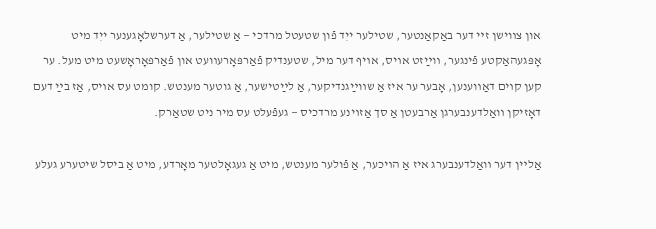און צװישן זײ דער באַקאַנטער, שטילער ייִד פֿון שטעטל מרדכי — אַ שטילער, אַ דערשלאָגענער ייִד מיט אָפּגעהאַקטע פֿינגער, װײַזט אױס, אױף דער מיל, שטענדיק פֿאַרפּאָרעװעט און פֿאַרפּאָראָשעט מיט מעל. ער קען קױם דאַװענען, אָבער ער איז אַ שװײַגנדיקער, אַ לײַטישער, אַ גוטער מענטש. קומט עס אױס, אַז בײַ דעם דאָזיקן װאַלדענבערגן אַרבעטן אַ סך אַזױנע מרדכיס — געפֿעלט עס מיר ניט שטאַרק.

אַלײן דער װאַלדענבערג איז אַ הױכער, אַ פֿולער מענטש, מיט אַ געגאָלטער מאָרדע, מיט אַ ביסל שיטערע געלע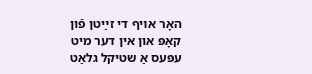האָר אױף די זײַטן פֿון קאָפּ און אין דער מיט עפּעס אַ שטיקל גלאַט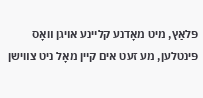פּלאַץ, מיט מאָדנע קלײנע אױגן װאָס פּינטלען, מע זעט אים קײן מאָל ניט צװישן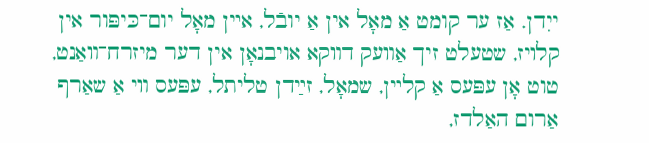ייִדן. אַז ער קומט אַ מאָל אין אַ יובֿל, אײן מאָל יום־כּיפּור אין קלױז, שטעלט זיך אַװעק דװקא אויבנאָן אין דער מיזרח־װאַנט, טוט אָן עפּעס אַ קלײן, שמאָל, זײַדן טליתל, עפּעס װי אַ שאַרף אַרום האַלדז,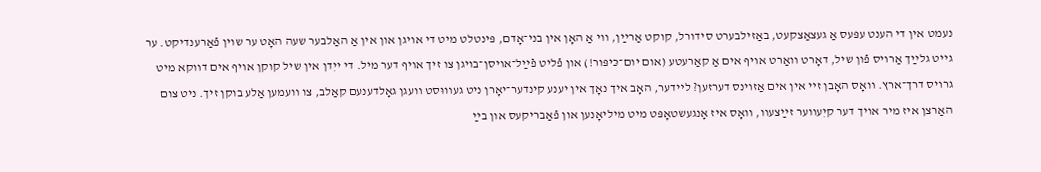נעמט אין די הענט עפּעס אַ געצאַצקעט, באַזילבערט סידורל, קוקט אַרײַן, װי אַ האָן אין בני־אָדם, פּינטלט מיט די אױגן און אין אַ האַלבער שעה האָט ער שוין פֿאַרענדיקט. ער גײט גלײַך אַרױס פֿון שיל, דאָרט װאַרט אױף אים אַ קאַרעטע (אום יום־כּיפּור!) און פֿליט פֿײַל־אױסן־בויגן צו זיך אױף דער מיל. די ייִדן אין שיל קוקן אױף אים דװקא מיט גרױס דרך־ארץ. װאָס האָבן זײ אין אים אַזױנס דערזען? לײדער, האָב איך נאָך אין יענע קינדער־יאָרן ניט געװוּסט װעגן גאָלדענעם קאַלב, צו װעמען אַלע בוקן זיך. ניט צום האַרצן איז מיר אױך דער קיִעװער זײַצעװ, װאָס איז אָנגעשטאָפּט מיט מיליאָנען און פֿאַבריקעס און בײַ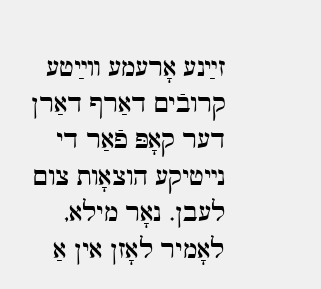זײַנע אָרעמע װײַטע קרובֿים דאַרף דאַרן דער קאָפּ פֿאַר די נײטיקע הוצאָות צום לעבן. נאָר מילא, לאָמיר לאָזן אין אַ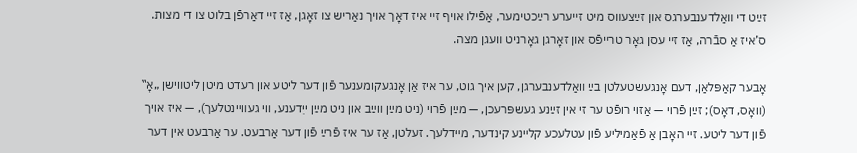זײַט די װאַלדענבערגס און זײַצעװס מיט זײערע רײַכטימער, אַפֿילו אױף זײ איז דאָך אױך נאַריש צו זאָגן, אַז זײ דאַרפֿן בלוט צו די מצות. ס’איז אַ סבֿרה, אַז זײ עסן גאָר טרײפֿס און זאָרגן גאָרניט װעגן מצה.

אָבער קאַפּלאַן, דעם אָנגעשטעלטן בײַ װאַלדענבערגן, קען איך גוט, ער איז אַן אָנגעקומענער פֿון דער ליטע און רעדט מיטן ליטװישן „אָ‟ (װאָס, דאָס); זײַן פֿרױ — אַזױ רופֿט ער זי אין זײַנע געשפּרעכן, — מײַן פֿרױ (ניט מײַן װײַב און ניט מײַן ייִדענע, װי געװײנטלעך), — איז אױך פֿון דער ליטע. זײ האָבן אַ פֿאַמיליע פֿון עטלעכע קלײנע קינדער, מײדלעך. זעלטן, אַז ער איז פֿרײַ פֿון דער אַרבעט. ער אַרבעט אין דער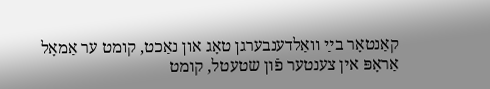קאַנטאָר בײַ װאַלדענבערגן טאָג און נאַכט, קומט ער אַמאָל אַראָפּ אין צענטער פֿון שטעטל, קומט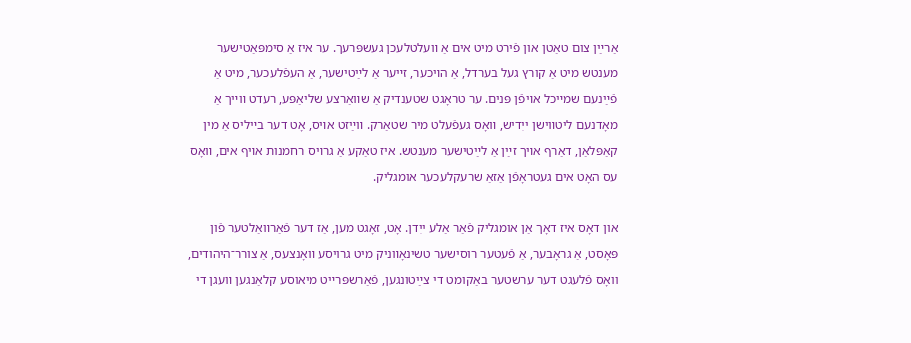אַרײַן צום טאַטן און פֿירט מיט אים אַ װעלטלעכן געשפּרעך. ער איז אַ סימפּאַטישער מענטש מיט אַ קורץ געל בערדל, אַ הױכער, זײער אַ לײַטישער, אַ העפֿלעכער, מיט אַ פֿײַנעם שמײכל אױפֿן פּנים. ער טראָגט שטענדיק אַ שװאַרצע שליאַפּע, רעדט װײך אַ מאָדנעם ליטװישן ייִדיש, װאָס געפֿעלט מיר שטאַרק. װײַזט אױס, אָט דער בײליס אַ מין קאַפּלאַן, דאַרף אױך זײַן אַ לײַטישער מענטש. איז טאַקע אַ גרױס רחמנות אױף אים, װאָס עס האָט אים געטראָפֿן אַזאַ שרעקלעכער אומגליק.

און דאָס איז דאָך אַן אומגליק פֿאַר אַלע ייִדן. אָט, זאָגט מען, אַז דער פֿאַרװאַלטער פֿון פּאָסט, אַ גראָבער, אַ פֿעטער רוסישער טשינאָװניק מיט גרויסע װאָנצעס, אַ צורר־היהודים, וואָס פֿלעגט דער ערשטער באַקומט די צײַטונגען, פֿאַרשפּרײט מיאוסע קלאַנגען װעגן די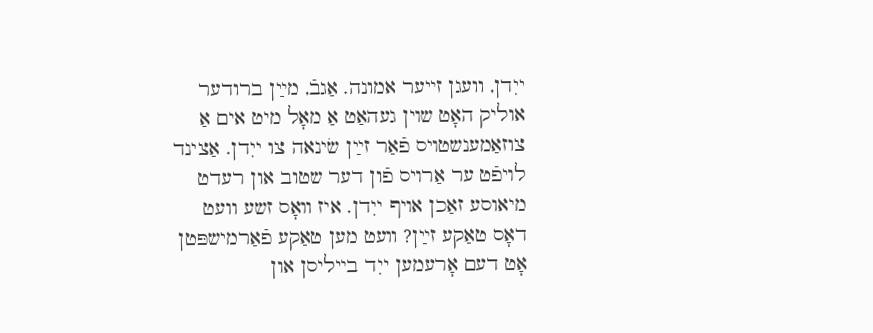ייִדן, וועגן זײער אמונה. אַגבֿ, מײַן ברודער אוליק האָט שױן געהאַט אַ מאָל מיט אים אַ צוזאַמענשטױס פֿאַר זײַן שׂינאה צו ייִדן. אַצינד לױפֿט ער אַרױס פֿון דער שטוב און רעדט מיאוסע זאַכן אױף ייִדן. איז װאָס זשע וועט דאָס טאַקע זײַן? װעט מען טאַקע פֿאַרמישפּטן אָט דעם אָרעמען ייִד בײליסן און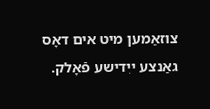צוזאַמען מיט אים דאָס גאַנצע ייִדישע פֿאָלק.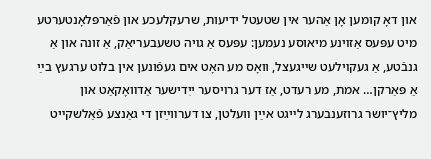און דאָ קומען אָן אַהער אין שטעטל ידיעות, שרעקלעכע און פֿאַרפּלאָנטערטע מיט עפּעס אַזױנע מיאוסע נעמען: עפּעס אַ גױה טשעבעריאַק, אַ זונה און אַ גנבֿטע, אַ געקױלעט שײגעצל, וואָס מע האָט אים געפֿונען אין בלוט ערגעץ בײַ אַ פּאַרקן… אמת, מע רעדט, אַז דער גרױסער ייִדישער אַדװאָקאַט און מליץ־יושר גרוזענבערג לײגט אײַן װעלטן, צו דערװײַזן די גאַנצע פֿאַלשקײט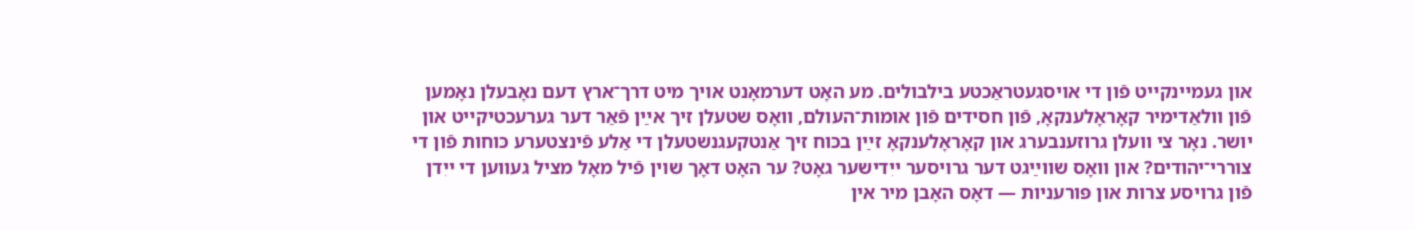און געמײנקײט פֿון די אױסגעטראַכטע בילבולים. מע האָט דערמאָנט אױך מיט דרך־ארץ דעם נאָבעלן נאָמען פֿון װלאַדימיר קאָראָלענקאָ, פֿון חסידים פֿון אומות־העולם, װאָס שטעלן זיך אײַן פֿאַר דער גערעכטיקײט און יושר. נאָר צי װעלן גרוזענבערג און קאָראָלענקאָ זײַן בכּוח זיך אַנטקעגנשטעלן די אַלע פֿינצטערע כּוחות פֿון די צוררי־יהודים? און װאָס שװײַגט דער גרױסער ייִדישער גאָט? ער האָט דאָך שױן פֿיל מאָל מציל געװען די ייִדן פֿון גרױסע צרות און פּורעניות — דאָס האָבן מיר אין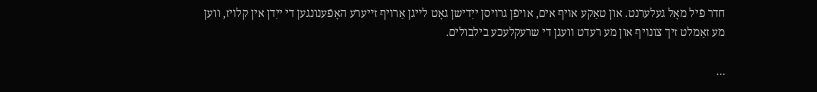חדר פֿיל מאָל געלערנט. און טאַקע אױף אים, אױפֿן גרױסן ייִדישן גאָט לײגן אַרױף זײערע האָפֿענונגען די ייִדן אין קלױז, ווען מע זאַמלט זיך צונױף און מע רעדט װעגן די שרעקלעכע בילבולים.

…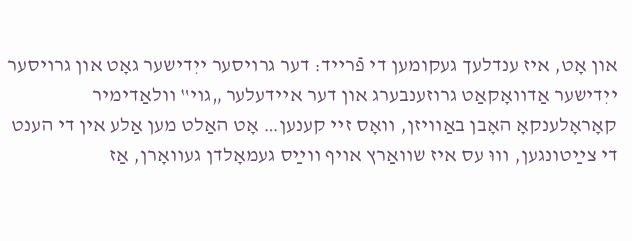און אָט, איז ענדלעך געקומען די פֿרײד: דער גרױסער ייִדישער גאָט און גרױסער ייִדישער אַדװאָקאַט גרוזענבערג און דער אײדעלער „גױ‟ װלאַדימיר קאָראָלענקאָ האָבן באַװיזן, װאָס זײ קענען… אָט האַלט מען אַלע אין די הענט די צײַטונגען, װוּ עס איז שװאַרץ אױף װײַס געמאָלדן געװאָרן, אַז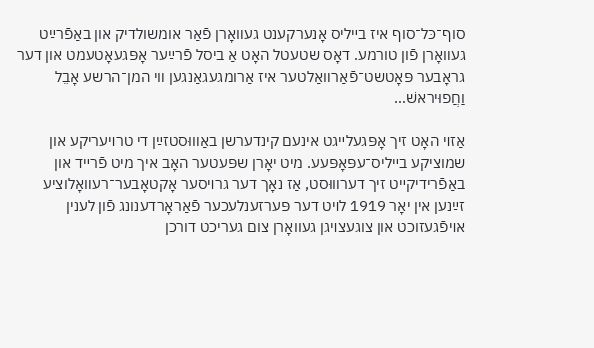סוף־כּל־סוף איז בײליס אָנערקענט געװאָרן פֿאַר אומשולדיק און באַפֿרײַט געװאָרן פֿון טורמע. דאָס שטעטל האָט אַ ביסל פֿרײַער אָפּגעאָטעמט און דער גראָבער פּאָטשט־פֿאַרװאַלטער איז אַרומגעגאַנגען װי המן־הרשע אָבֵל וַחֲפוּיראשׁ…

אַזױ האָט זיך אָפּגעלײגט אינעם קינדערשן באַװוּסטזײַן די טרױעריקע און שמוציקע בײליס־עפּאָפּעע. מיט יאָרן שפּעטער האָב איך מיט פֿרײד און באַפֿרידיקײט זיך דערװוּסט, אַז נאָך דער גרױסער אָקטאָבער־רעװאָלוציע זײַנען אין יאָר 1919 לױט דער פּערזענלעכער פֿאַראָרדענונג פֿון לענין אױפֿגעזוכט און צוגעצױגן געוואָרן צום געריכט דורכן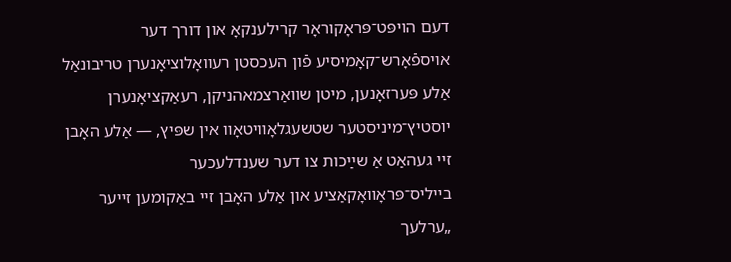דעם הױפּט־פּראָקוראָר קרילענקאָ און דורך דער אױספֿאָרש־קאָמיסיע פֿון העכסטן רעװאָלוציאָנערן טריבונאַל אַלע פּערזאָנען, מיטן שװאַרצמאהניקן, רעאַקציאָנערן יוסטיץ־מיניסטער שטשעגלאָװיטאָװ אין שפּיץ, — אַלע האָבן זיי געהאַט אַ שײַכות צו דער שענדלעכער בײליס־פּראָװאָקאַציע און אַלע האָבן זיי באַקומען זײער „ערלעך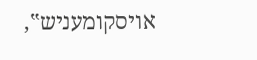אױסקומעניש‟,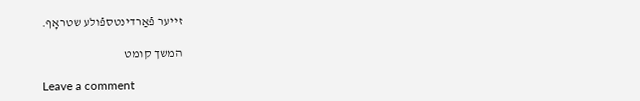זײער פֿאַרדינטספֿולע שטראָף.

המשך קומט

Leave a comment